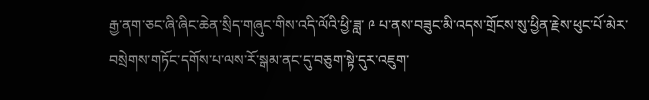རྒྱ་ནག་ཅང་ཞི་ཞིང་ཆེན་སྲིད་གཞུང་གིས་འདི་ལོའི་ཕྱི་ཟླ་ ༩ པ་ནས་བཟུང་མི་འདས་གྲོངས་སུ་ཕྱིན་རྗེས་ཕུང་པོ་མེར་བསྲེགས་གཏོང་དགོས་པ་ལས་རོ་སྒམ་ནང་དུ་བཅུག་སྟེ་དུར་འཇུག་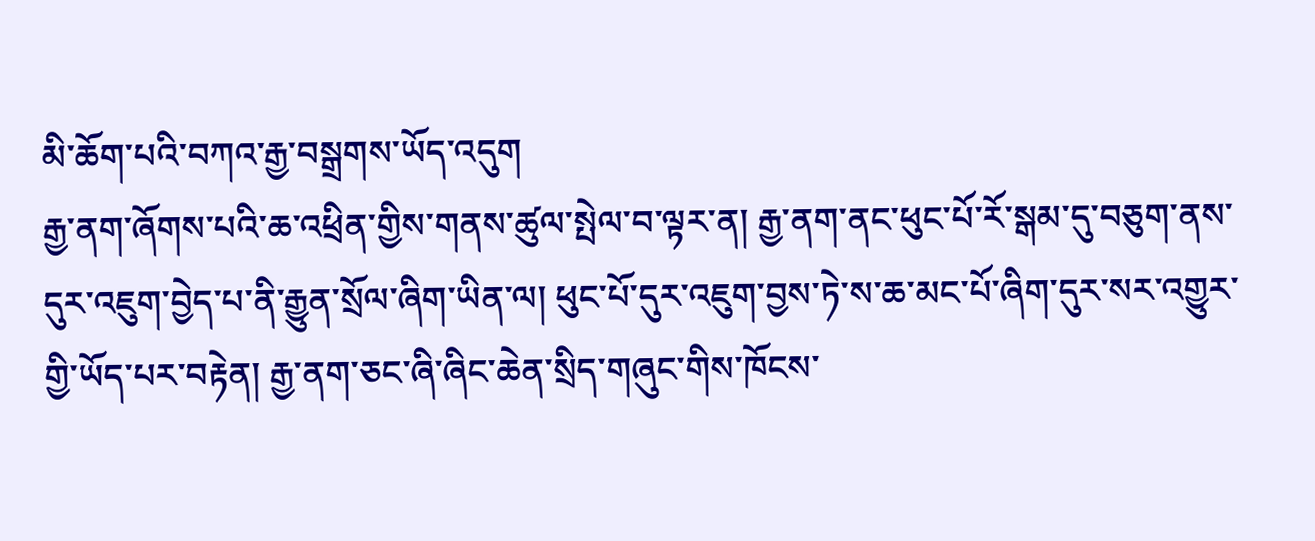མི་ཆོག་པའི་བཀའ་རྒྱ་བསྒྲགས་ཡོད་འདུག
རྒྱ་ནག་ཞོགས་པའི་ཆ་འཕྲིན་གྱིས་གནས་ཚུལ་སྤེལ་བ་ལྟར་ན། རྒྱ་ནག་ནང་ཕུང་པོ་རོ་སྒམ་དུ་བཅུག་ནས་དུར་འཇུག་བྱེད་པ་ནི་རྒྱུན་སྲོལ་ཞིག་ཡིན་ལ། ཕུང་པོ་དུར་འཇུག་བྱས་ཏེ་ས་ཆ་མང་པོ་ཞིག་དུར་སར་འགྱུར་གྱི་ཡོད་པར་བརྟེན། རྒྱ་ནག་ཅང་ཞི་ཞིང་ཆེན་སྲིད་གཞུང་གིས་ཁོངས་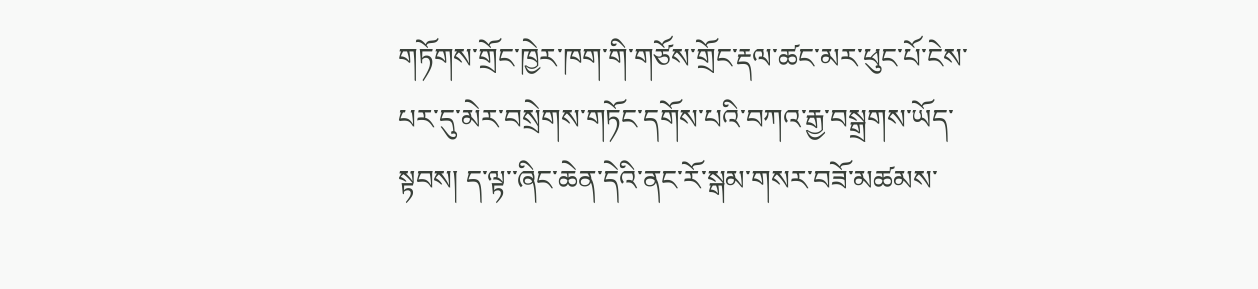གཏོགས་གྲོང་ཁྱེར་ཁག་གི་གཙོས་གྲོང་རྡལ་ཚང་མར་ཕུང་པོ་ངེས་པར་དུ་མེར་བསྲེགས་གཏོང་དགོས་པའི་བཀའ་རྒྱ་བསྒྲགས་ཡོད་སྟབས། ད་ལྟ་་ཞིང་ཆེན་དེའི་ནང་རོ་སྒམ་གསར་བཟོ་མཚམས་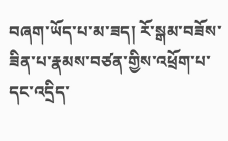བཞག་ཡོད་པ་མ་ཟད། རོ་སྒམ་བཟོས་ཟིན་པ་རྣམས་བཙན་གྱིས་འཕྲོག་པ་དང་འདྲིད་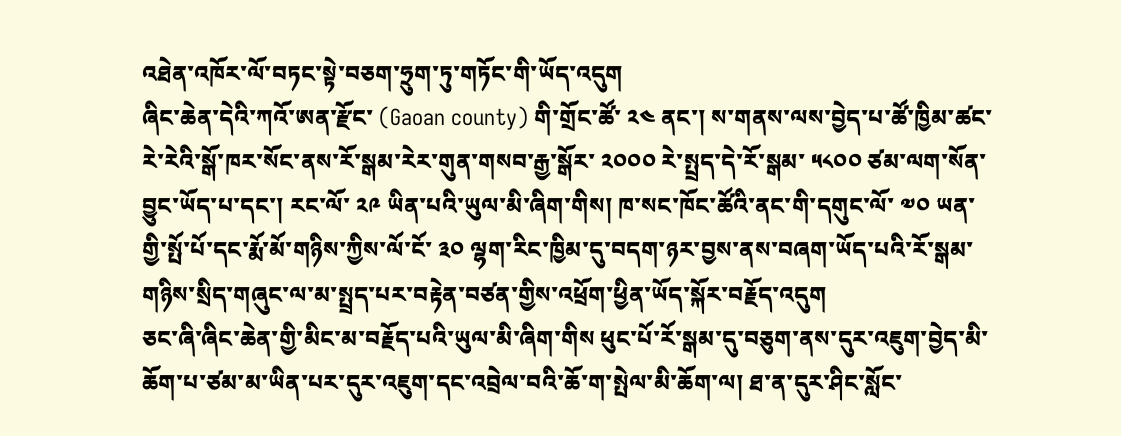འཐེན་འཁོར་ལོ་བཏང་སྟེ་བཅག་ཧྲུག་ཏུ་གཏོང་གི་ཡོད་འདུག
ཞིང་ཆེན་དེའི་ཀའོ་ཨན་རྫོང་ (Gaoan county) གི་གྲོང་ཚོ་ ༢༤ ནང་། ས་གནས་ལས་བྱེད་པ་ཚོ་ཁྱིམ་ཚང་རེ་རེའི་སྒོ་ཁར་སོང་ནས་རོ་སྒམ་རེར་གུན་གསབ་རྒྱ་སྒོར་ ༢༠༠༠ རེ་སྤྲད་དེ་རོ་སྒམ་ ༥༨༠༠ ཙམ་ལག་སོན་བྱུང་ཡོད་པ་དང་། རང་ལོ་ ༢༩ ཡིན་པའི་ཡུལ་མི་ཞིག་གིས། ཁ་སང་ཁོང་ཚོའི་ནང་གི་དགུང་ལོ་ ༧༠ ཡན་གྱི་སྤོ་པོ་དང་རྨོ་མོ་གཉིས་ཀྱིས་ལོ་ངོ་ ༣༠ ལྷག་རིང་ཁྱིམ་དུ་བདག་ཉར་བྱས་ནས་བཞག་ཡོད་པའི་རོ་སྒམ་གཉིས་སྲིད་གཞུང་ལ་མ་སྤྲད་པར་བརྟེན་བཙན་གྱིས་འཕྲོག་ཕྱིན་ཡོད་སྐོར་བརྗོད་འདུག
ཅང་ཞི་ཞིང་ཆེན་གྱི་མིང་མ་བརྗོད་པའི་ཡུལ་མི་ཞིག་གིས ཕུང་པོ་རོ་སྒམ་དུ་བཅུག་ནས་དུར་འཇུག་བྱེད་མི་ཆོག་པ་ཙམ་མ་ཡིན་པར་དུར་འཇུག་དང་འབྲེལ་བའི་ཆོ་ག་སྤེལ་མི་ཆོག་ལ། ཐ་ན་དུར་ཤིང་སློང་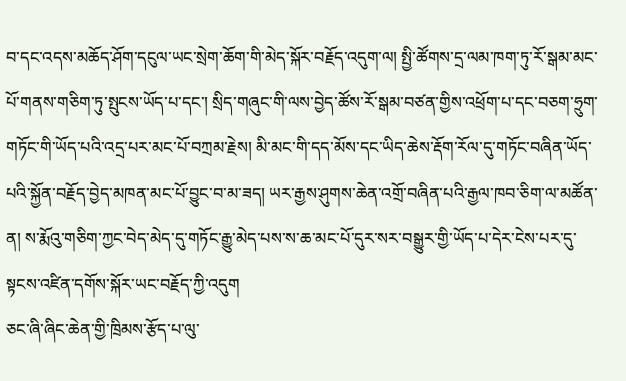བ་དང་འདས་མཆོད་ཤོག་དངུལ་ཡང་སྲེག་ཆོག་གི་མེད་སྐོར་བརྗོད་འདུག་ལ། སྤྱི་ཚོགས་དྲ་ལམ་ཁག་ཏུ་རོ་སྒམ་མང་པོ་གནས་གཅིག་ཏུ་སྤུངས་ཡོད་པ་དང་། སྲིད་གཞུང་གི་ལས་བྱེད་ཚོས་རོ་སྒམ་བཙན་གྱིས་འཕྲོག་པ་དང་བཅག་ཧྲུག་གཏོང་གི་ཡོད་པའི་འདྲ་པར་མང་པོ་བཀྲམ་རྗེས། མི་མང་གི་དད་མོས་དང་ཡིད་ཆེས་རྡོག་རོལ་དུ་གཏོང་བཞིན་ཡོད་པའི་སྐྱོན་བརྗོད་བྱེད་མཁན་མང་པོ་བྱུང་བ་མ་ཟད། ཡར་རྒྱས་ཤུགས་ཆེན་འགྲོ་བཞིན་པའི་རྒྱལ་ཁབ་ཅིག་ལ་མཚོན་ན། ས་རྨོའུ་གཅིག་ཀྱང་བེད་མེད་དུ་གཏོང་རྒྱུ་མེད་པས་ས་ཆ་མང་པོ་དུར་སར་བསྒྱུར་གྱི་ཡོད་པ་དེར་ངེས་པར་དུ་སྟངས་འཛིན་དགོས་སྐོར་ཡང་བརྗོད་ཀྱི་འདུག
ཅང་ཞི་ཞིང་ཆེན་གྱི་ཁྲིམས་རྩོད་པ་ལུ་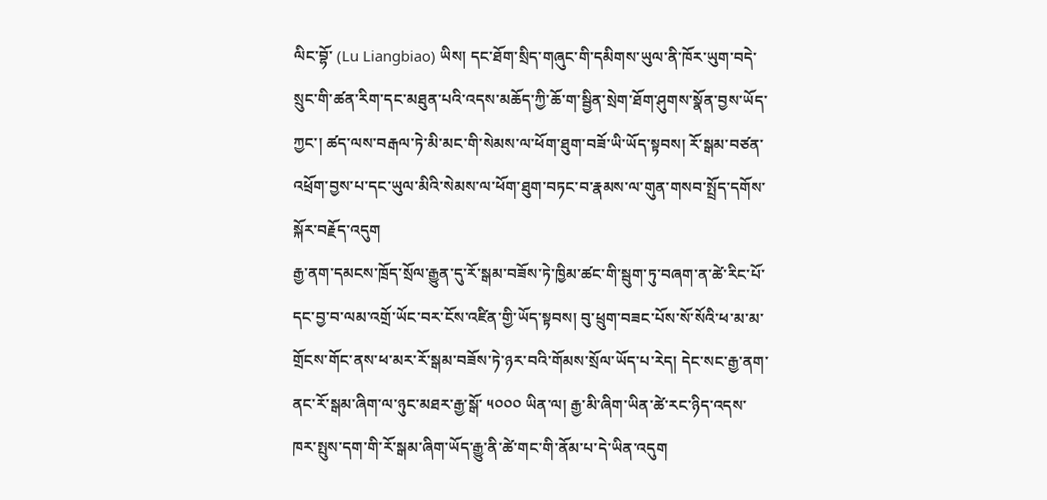ལིང་བྷོ་ (Lu Liangbiao) ཡིས། དང་ཐོག་སྲིད་གཞུང་གི་དམིགས་ཡུལ་ནི་ཁོར་ཡུག་བདེ་སྲུང་གི་ཚན་རིག་དང་མཐུན་པའི་འདས་མཆོད་ཀྱི་ཆོ་ག་སྦྱིན་སྲེག་ཐོག་ཤུགས་སྣོན་བྱས་ཡོད་ཀྱང་། ཚད་ལས་བརྒལ་ཏེ་མི་མང་གི་སེམས་ལ་ཕོག་ཐུག་བཟོ་ཡི་ཡོད་སྟབས། རོ་སྒམ་བཙན་འཕྲོག་བྱས་པ་དང་ཡུལ་མིའི་སེམས་ལ་ཕོག་ཐུག་བཏང་བ་རྣམས་ལ་གུན་གསབ་སྤྲོད་དགོས་སྐོར་བརྗོད་འདུག
རྒྱ་ནག་དམངས་ཁྲོད་སྲོལ་རྒྱུན་དུ་རོ་སྒམ་བཟོས་ཏེ་ཁྱིམ་ཚང་གི་སྦུག་ཏུ་བཞག་ན་ཚེ་རིང་པོ་དང་བྱ་བ་ལམ་འགྲོ་ཡོང་བར་ངོས་འཛིན་གྱི་ཡོད་སྟབས། བུ་ཕྲུག་བཟང་པོས་སོ་སོའི་ཕ་མ་མ་གྲོངས་གོང་ནས་ཕ་མར་རོ་སྒམ་བཟོས་ཏེ་ཉར་བའི་གོམས་སྲོལ་ཡོད་པ་རེད། དེང་སང་རྒྱ་ནག་ནང་རོ་སྒམ་ཞིག་ལ་ཉུང་མཐར་རྒྱ་སྒོ་ ༥༠༠༠ ཡིན་ལ། རྒྱ་མི་ཞིག་ཡིན་ཚེ་རང་ཉིད་འདས་ཁར་སྤུས་དག་གི་རོ་སྒམ་ཞིག་ཡོད་རྒྱུ་ནི་ཚེ་གང་གི་ནོམ་པ་དེ་ཡིན་འདུག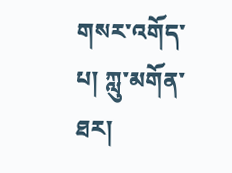གསར་འགོད་པ། ཀླུ་མགོན་ཐར།